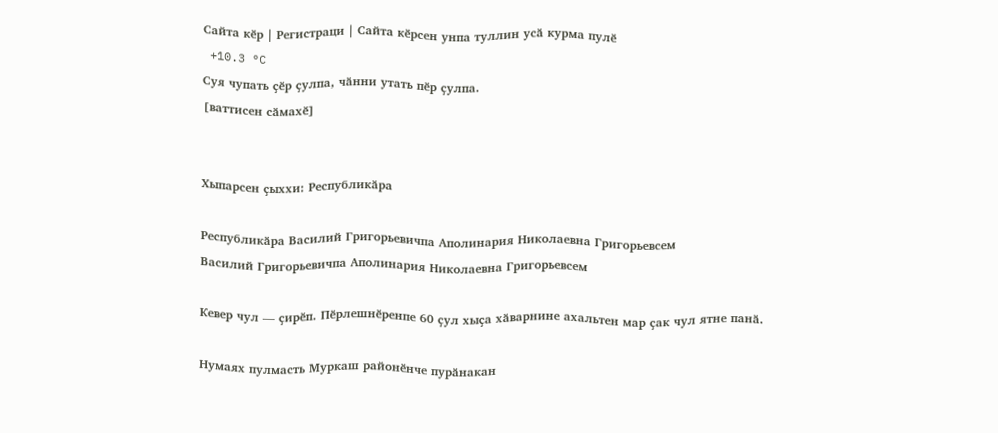Сайта кӗр | Регистраци | Сайта кӗрсен унпа туллин усӑ курма пулӗ
 +10.3 °C
Суя чупать ҫӗр ҫулпа, чӑнни утать пӗр ҫулпа.
[ваттисен сӑмахӗ]


Хыпарсен ҫыххи: Республикӑра

Республикӑра Василий Григорьевичпа Аполинария Николаевна Григорьевсем
Василий Григорьевичпа Аполинария Николаевна Григорьевсем

Кевер чул — ҫирӗп. Пӗрлешнӗренпе 60 ҫул хыҫа хӑварнине ахальтен мар ҫак чул ятне панӑ.

Нумаях пулмасть Муркаш районӗнче пурӑнакан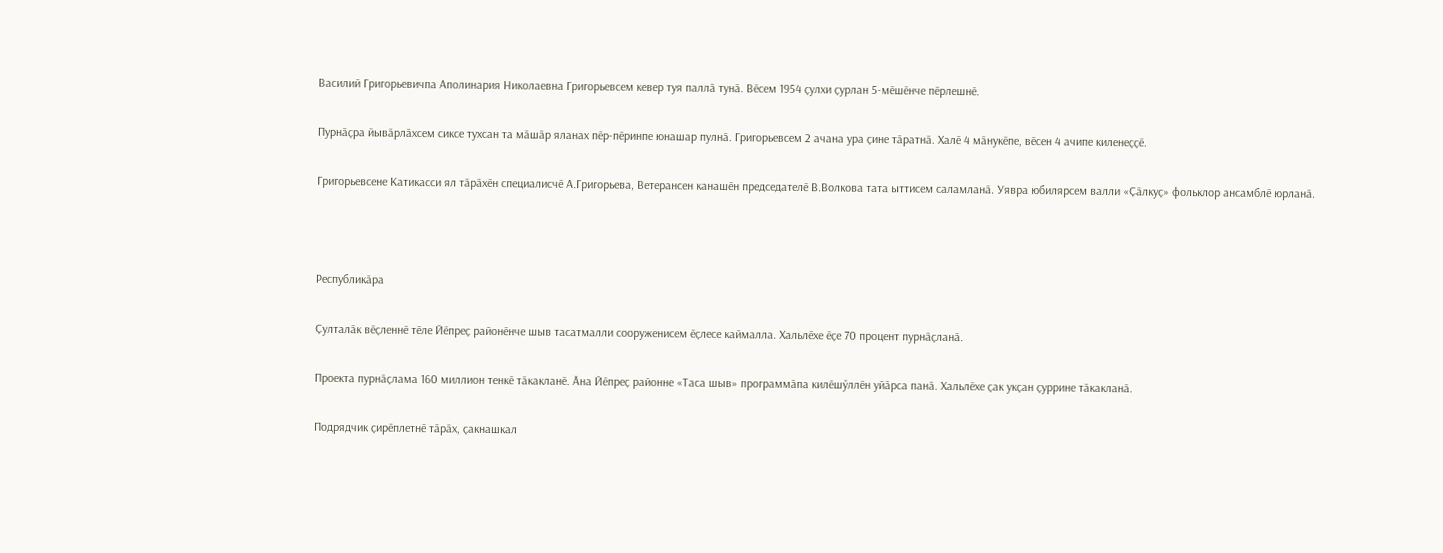Василий Григорьевичпа Аполинария Николаевна Григорьевсем кевер туя паллӑ тунӑ. Вӗсем 1954 ҫулхи ҫурлан 5-мӗшӗнче пӗрлешнӗ.

Пурнӑҫра йывӑрлӑхсем сиксе тухсан та мӑшӑр яланах пӗр-пӗринпе юнашар пулнӑ. Григорьевсем 2 ачана ура ҫине тӑратнӑ. Халӗ 4 мӑнукӗпе, вӗсен 4 ачипе киленеҫҫӗ.

Григорьевсене Катикасси ял тӑрӑхӗн специалисчӗ А.Григорьева, Ветерансен канашӗн председателӗ В.Волкова тата ыттисем саламланӑ. Уявра юбилярсем валли «Ҫӑлкуҫ» фольклор ансамблӗ юрланӑ.



Республикӑра

Ҫулталӑк вӗҫленнӗ тӗле Йӗпреҫ районӗнче шыв тасатмалли сооруженисем ӗҫлесе каймалла. Хальлӗхе ӗҫе 70 процент пурнӑҫланӑ.

Проекта пурнӑҫлама 160 миллион тенкӗ тӑкакланӗ. Ӑна Йӗпреҫ районне «Таса шыв» программӑпа килӗшӳллӗн уйӑрса панӑ. Хальлӗхе ҫак укҫан ҫуррине тӑкакланӑ.

Подрядчик ҫирӗплетнӗ тӑрӑх, ҫакнашкал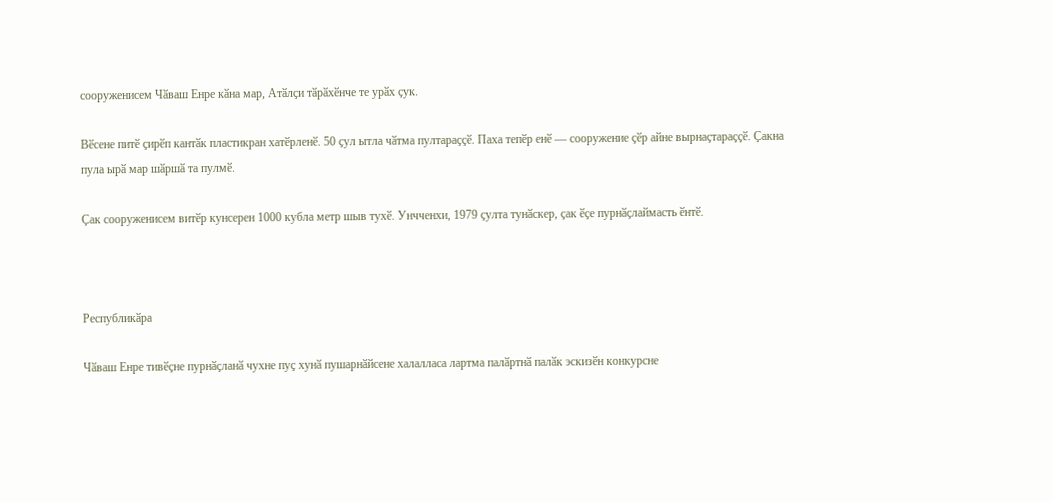сооруженисем Чӑваш Енре кӑна мар, Атӑлҫи тӑрӑхӗнче те урӑх ҫук.

Вӗсене питӗ ҫирӗп кантӑк пластикран хатӗрленӗ. 50 ҫул ытла чӑтма пултараҫҫӗ. Паха тепӗр енӗ — сооружение ҫӗр айне вырнаҫтараҫҫӗ. Ҫакна пула ырӑ мар шӑршӑ та пулмӗ.

Ҫак сооруженисем витӗр кунсерен 1000 кубла метр шыв тухӗ. Унчченхи, 1979 ҫулта тунӑскер, ҫак ӗҫе пурнӑҫлаймасть ӗнтӗ.



Республикӑра

Чӑваш Енре тивӗҫне пурнӑҫланӑ чухне пуҫ хунӑ пушарнӑйсене халалласа лартма палӑртнӑ палӑк эскизӗн конкурсне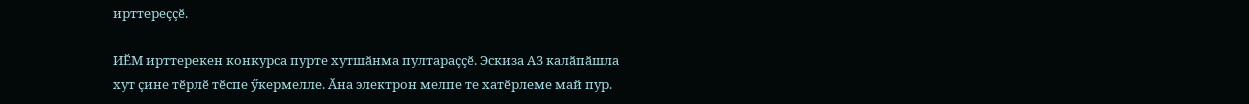ирттереҫҫӗ.

ИӖМ ирттерекен конкурса пурте хутшӑнма пултараҫҫӗ. Эскиза А3 калӑпӑшла хут ҫине тӗрлӗ тӗспе ӳкермелле. Ӑна электрон мелпе те хатӗрлеме май пур.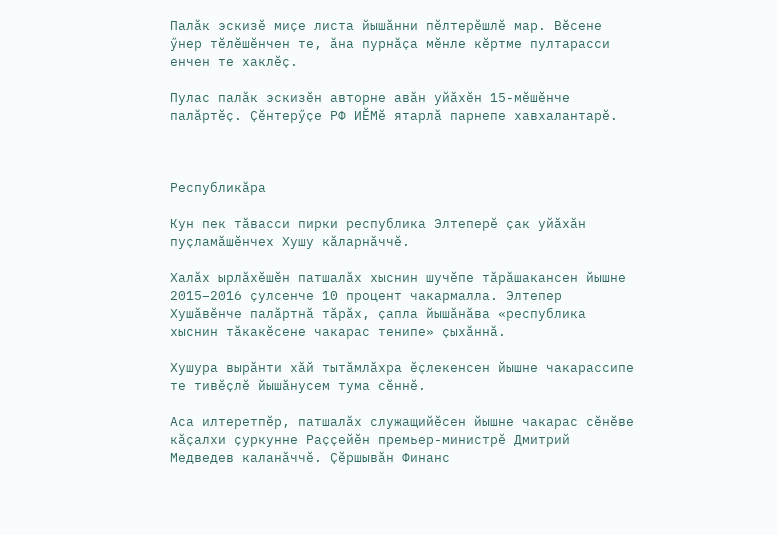Палӑк эскизӗ миҫе листа йышӑнни пӗлтерӗшлӗ мар. Вӗсене ӳнер тӗлӗшӗнчен те, ӑна пурнӑҫа мӗнле кӗртме пултарасси енчен те хаклӗҫ.

Пулас палӑк эскизӗн авторне авӑн уйӑхӗн 15-мӗшӗнче палӑртӗҫ. Ҫӗнтерӳҫе РФ ИӖМӗ ятарлӑ парнепе хавхалантарӗ.



Республикӑра

Кун пек тӑвасси пирки республика Элтеперӗ ҫак уйӑхӑн пуҫламӑшӗнчех Хушу кӑларнӑччӗ.

Халӑх ырлӑхӗшӗн патшалӑх хыснин шучӗпе тӑрӑшакансен йышне 2015–2016 ҫулсенче 10 процент чакармалла. Элтепер Хушӑвӗнче палӑртнӑ тӑрӑх, ҫапла йышӑнӑва «республика хыснин тӑкакӗсене чакарас тенипе» ҫыхӑннӑ.

Хушура вырӑнти хӑй тытӑмлӑхра ӗҫлекенсен йышне чакарассипе те тивӗҫлӗ йышӑнусем тума сӗннӗ.

Аса илтеретпӗр, патшалӑх служащийӗсен йышне чакарас сӗнӗве кӑҫалхи ҫуркунне Раҫҫейӗн премьер-министрӗ Дмитрий Медведев каланӑччӗ. Ҫӗршывӑн Финанс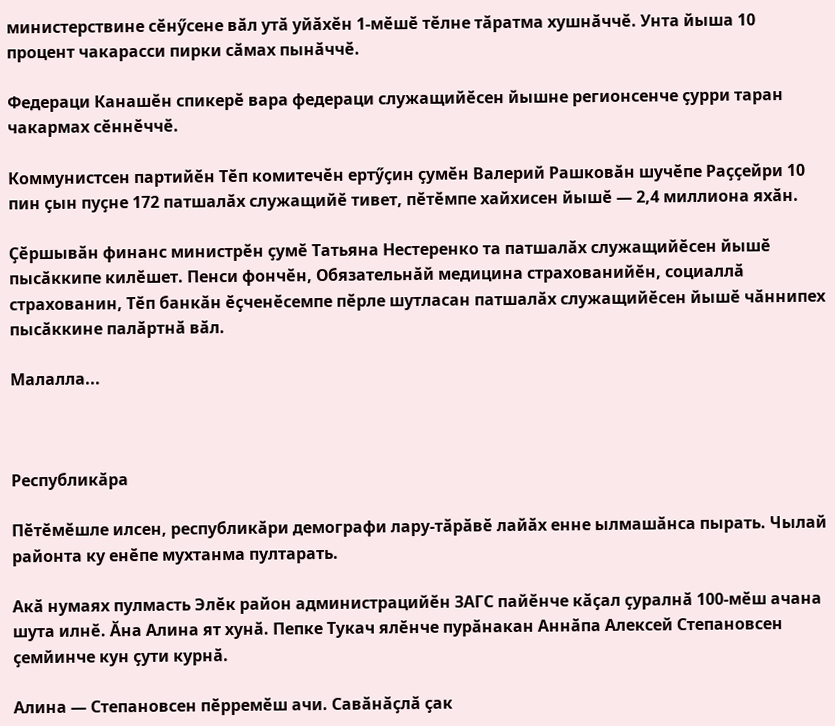министерствине сӗнӳсене вӑл утӑ уйӑхӗн 1-мӗшӗ тӗлне тӑратма хушнӑччӗ. Унта йыша 10 процент чакарасси пирки сӑмах пынӑччӗ.

Федераци Канашӗн спикерӗ вара федераци служащийӗсен йышне регионсенче ҫурри таран чакармах сӗннӗччӗ.

Коммунистсен партийӗн Тӗп комитечӗн ертӳҫин ҫумӗн Валерий Рашковӑн шучӗпе Раҫҫейри 10 пин ҫын пуҫне 172 патшалӑх служащийӗ тивет, пӗтӗмпе хайхисен йышӗ — 2,4 миллиона яхӑн.

Ҫӗршывӑн финанс министрӗн ҫумӗ Татьяна Нестеренко та патшалӑх служащийӗсен йышӗ пысӑккипе килӗшет. Пенси фончӗн, Обязательнӑй медицина страхованийӗн, социаллӑ страхованин, Тӗп банкӑн ӗҫченӗсемпе пӗрле шутласан патшалӑх служащийӗсен йышӗ чӑннипех пысӑккине палӑртнӑ вӑл.

Малалла...



Республикӑра

Пӗтӗмӗшле илсен, республикӑри демографи лару-тӑрӑвӗ лайӑх енне ылмашӑнса пырать. Чылай районта ку енӗпе мухтанма пултарать.

Акӑ нумаях пулмасть Элӗк район администрацийӗн ЗАГС пайӗнче кӑҫал ҫуралнӑ 100-мӗш ачана шута илнӗ. Ӑна Алина ят хунӑ. Пепке Тукач ялӗнче пурӑнакан Аннӑпа Алексей Степановсен ҫемйинче кун ҫути курнӑ.

Алина — Степановсен пӗрремӗш ачи. Савӑнӑҫлӑ ҫак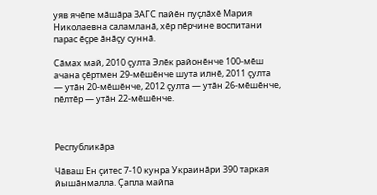уяв ячӗпе мӑшӑра ЗАГС пайӗн пуҫлӑхӗ Мария Николаевна саламланӑ, хӗр пӗрчине воспитани парас ӗҫре ӑнӑҫу суннӑ.

Сӑмах май, 2010 ҫулта Элӗк районӗнче 100-мӗш ачана ҫӗртмен 29-мӗшӗнче шута илнӗ, 2011 ҫулта — утӑн 20-мӗшӗнче, 2012 ҫулта — утӑн 26-мӗшӗнче, пӗлтӗр — утӑн 22-мӗшӗнче.



Республикӑра

Чӑваш Ен ҫитес 7-10 кунра Украинӑри 390 таркая йышӑнмалла. Ҫапла майпа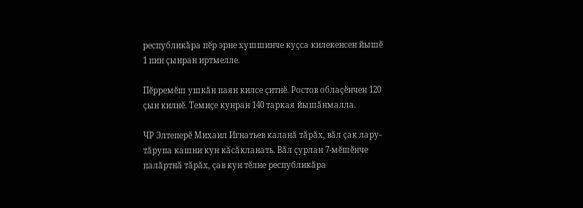республикӑра пӗр эрне хушшинче куҫса килекенсен йышӗ 1 пин ҫынран иртмелле.

Пӗрремӗш ушкӑн паян килсе ҫитнӗ. Ростов облаҫӗнчен 120 ҫын килнӗ. Темиҫе кунран 140 таркая йышӑнмалла.

ЧР Элтеперӗ Михаил Игнатьев каланӑ тӑрӑх, вӑл ҫак лару-тӑрупа кашни кун кӑсӑкланать. Вӑл ҫурлан 7-мӗшӗнче палӑртнӑ тӑрӑх, ҫав кун тӗлне республикӑра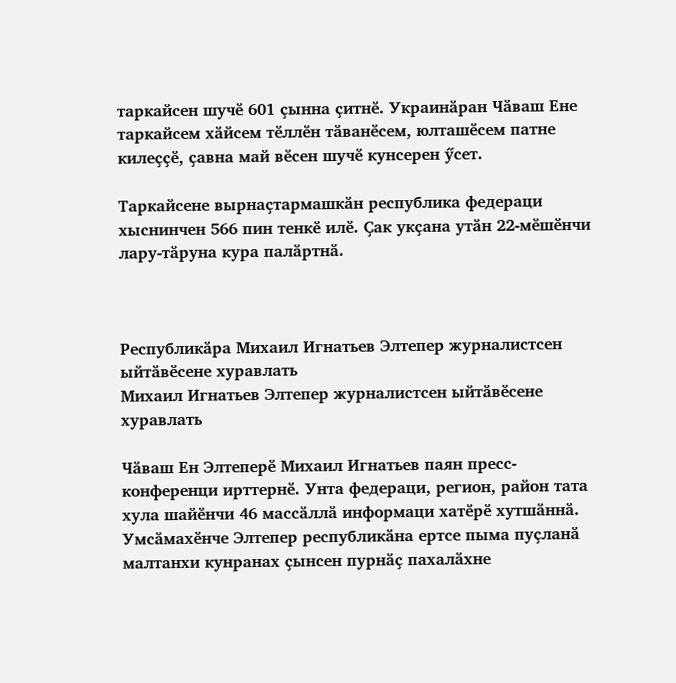таркайсен шучӗ 601 ҫынна ҫитнӗ. Украинӑран Чӑваш Ене таркайсем хӑйсем тӗллӗн тӑванӗсем, юлташӗсем патне килеҫҫӗ, ҫавна май вӗсен шучӗ кунсерен ӳсет.

Таркайсене вырнаҫтармашкӑн республика федераци хыснинчен 566 пин тенкӗ илӗ. Ҫак укҫана утӑн 22-мӗшӗнчи лару-тӑруна кура палӑртнӑ.



Республикӑра Михаил Игнатьев Элтепер журналистсен ыйтӑвӗсене хуравлать
Михаил Игнатьев Элтепер журналистсен ыйтӑвӗсене хуравлать

Чӑваш Ен Элтеперӗ Михаил Игнатьев паян пресс-конференци ирттернӗ. Унта федераци, регион, район тата хула шайӗнчи 46 массӑллӑ информаци хатӗрӗ хутшӑннӑ. Умсӑмахӗнче Элтепер республикӑна ертсе пыма пуҫланӑ малтанхи кунранах ҫынсен пурнӑҫ пахалӑхне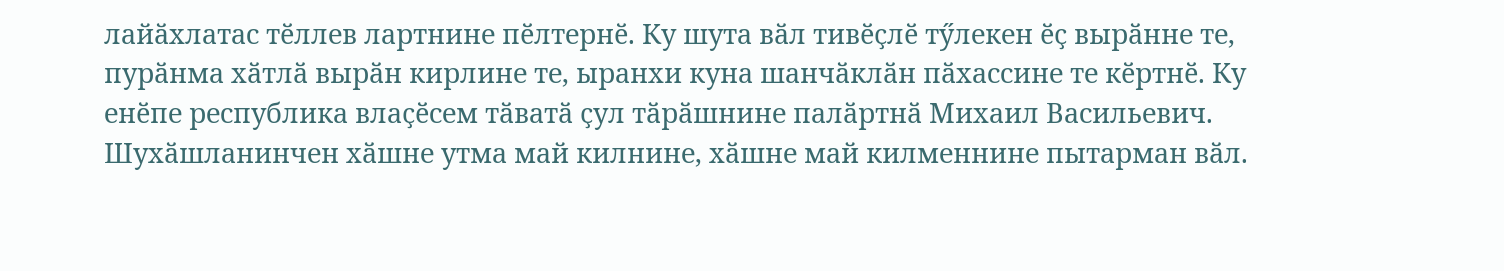лайӑхлатас тӗллев лартнине пӗлтернӗ. Ку шута вӑл тивӗҫлӗ тӳлекен ӗҫ вырӑнне те, пурӑнма хӑтлӑ вырӑн кирлине те, ыранхи куна шанчӑклӑн пӑхассине те кӗртнӗ. Ку енӗпе республика влаҫӗсем тӑватӑ ҫул тӑрӑшнине палӑртнӑ Михаил Васильевич. Шухӑшланинчен хӑшне утма май килнине, хӑшне май килменнине пытарман вӑл.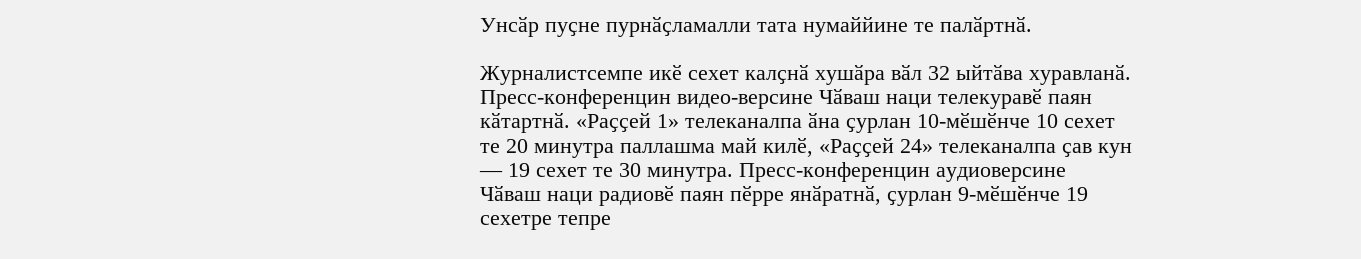Унсӑр пуҫне пурнӑҫламалли тата нумаййине те палӑртнӑ.

Журналистсемпе икӗ сехет калҫнӑ хушӑра вӑл 32 ыйтӑва хуравланӑ. Пресс-конференцин видео-версине Чӑваш наци телекуравӗ паян кӑтартнӑ. «Раҫҫей 1» телеканалпа ӑна ҫурлан 10-мӗшӗнче 10 сехет те 20 минутра паллашма май килӗ, «Раҫҫей 24» телеканалпа ҫав кун — 19 сехет те 30 минутра. Пресс-конференцин аудиоверсине Чӑваш наци радиовӗ паян пӗрре янӑратнӑ, ҫурлан 9-мӗшӗнче 19 сехетре тепре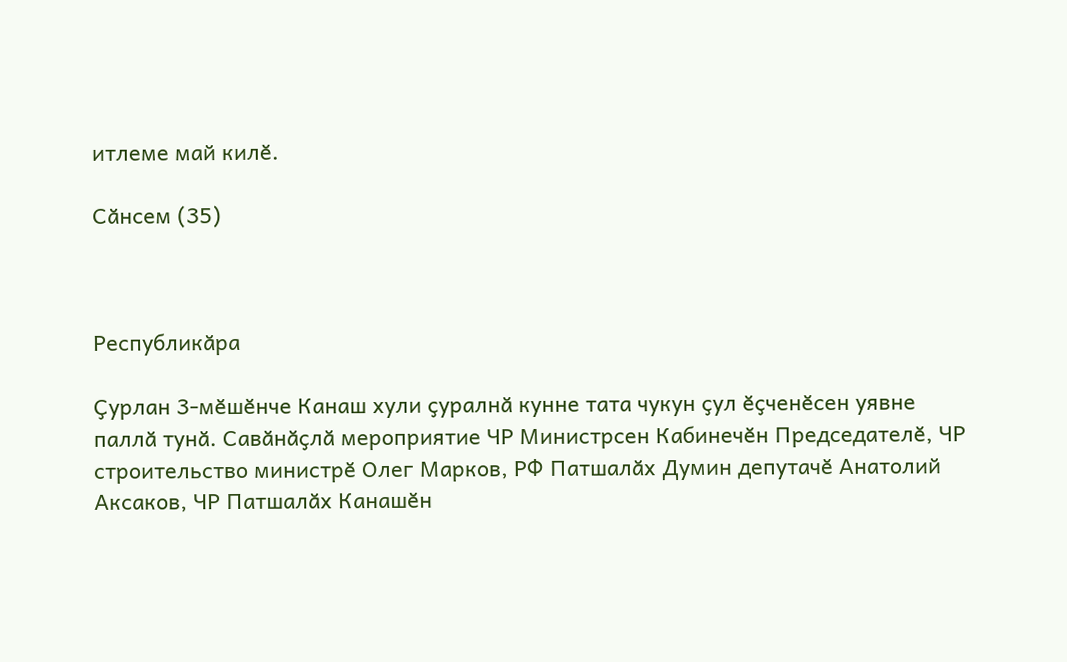итлеме май килӗ.

Сӑнсем (35)



Республикӑра

Ҫурлан 3-мӗшӗнче Канаш хули ҫуралнӑ кунне тата чукун ҫул ӗҫченӗсен уявне паллӑ тунӑ. Савӑнӑҫлӑ мероприятие ЧР Министрсен Кабинечӗн Председателӗ, ЧР строительство министрӗ Олег Марков, РФ Патшалӑх Думин депутачӗ Анатолий Аксаков, ЧР Патшалӑх Канашӗн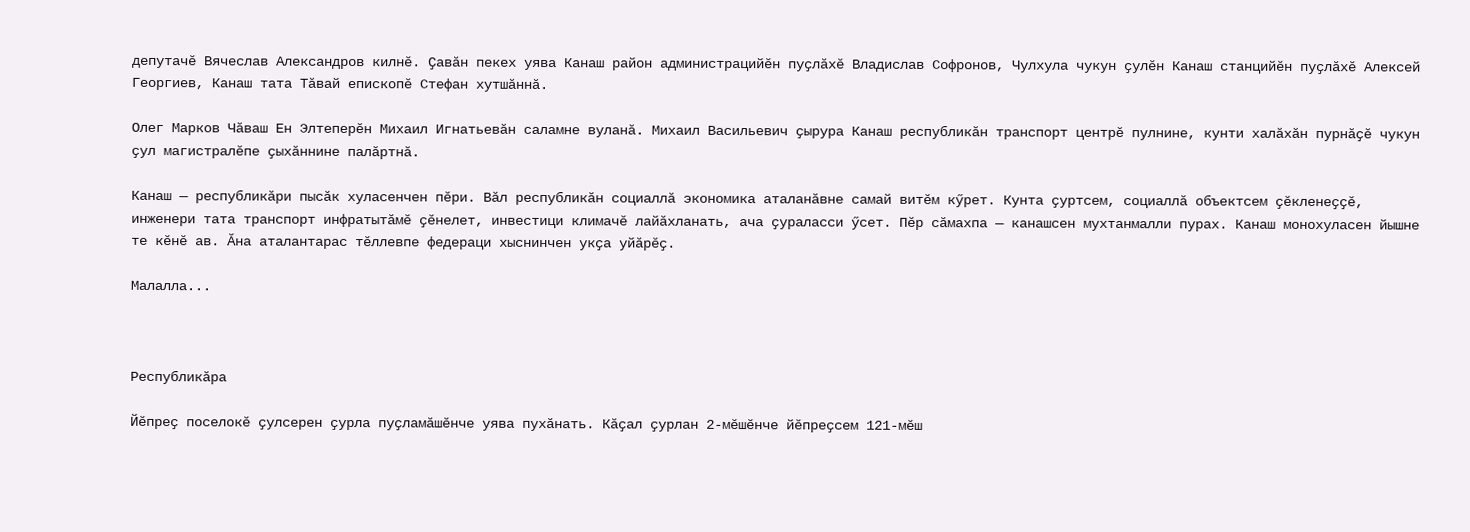депутачӗ Вячеслав Александров килнӗ. Ҫавӑн пекех уява Канаш район администрацийӗн пуҫлӑхӗ Владислав Софронов, Чулхула чукун ҫулӗн Канаш станцийӗн пуҫлӑхӗ Алексей Георгиев, Канаш тата Тӑвай епископӗ Стефан хутшӑннӑ.

Олег Марков Чӑваш Ен Элтеперӗн Михаил Игнатьевӑн саламне вуланӑ. Михаил Васильевич ҫырура Канаш республикӑн транспорт центрӗ пулнине, кунти халӑхӑн пурнӑҫӗ чукун ҫул магистралӗпе ҫыхӑннине палӑртнӑ.

Канаш — республикӑри пысӑк хуласенчен пӗри. Вӑл республикӑн социаллӑ экономика аталанӑвне самай витӗм кӳрет. Кунта ҫуртсем, социаллӑ объектсем ҫӗкленеҫҫӗ, инженери тата транспорт инфратытӑмӗ ҫӗнелет, инвестици климачӗ лайӑхланать, ача ҫураласси ӳсет. Пӗр сӑмахпа — канашсен мухтанмалли пурах. Канаш монохуласен йышне те кӗнӗ ав. Ӑна аталантарас тӗллевпе федераци хыснинчен укҫа уйӑрӗҫ.

Малалла...



Республикӑра

Йӗпреҫ поселокӗ ҫулсерен ҫурла пуҫламӑшӗнче уява пухӑнать. Кӑҫал ҫурлан 2-мӗшӗнче йӗпреҫсем 121-мӗш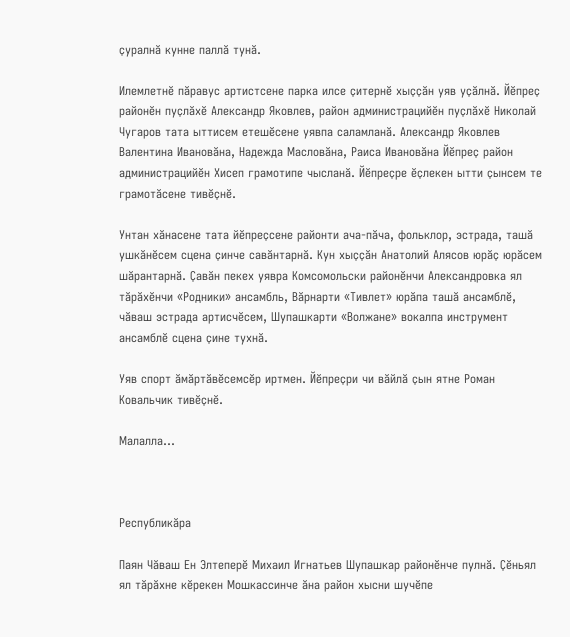ҫуралнӑ кунне паллӑ тунӑ.

Илемлетнӗ пӑравус артистсене парка илсе ҫитернӗ хыҫҫӑн уяв уҫӑлнӑ. Йӗпреҫ районӗн пуҫлӑхӗ Александр Яковлев, район администрацийӗн пуҫлӑхӗ Николай Чугаров тата ыттисем етешӗсене уявпа саламланӑ. Александр Яковлев Валентина Ивановӑна, Надежда Масловӑна, Раиса Ивановӑна Йӗпреҫ район администрацийӗн Хисеп грамотипе чысланӑ. Йӗпреҫре ӗҫлекен ытти ҫынсем те грамотӑсене тивӗҫнӗ.

Унтан хӑнасене тата йӗпреҫсене районти ача-пӑча, фольклор, эстрада, ташӑ ушкӑнӗсем сцена ҫинче савӑнтарнӑ. Кун хыҫҫӑн Анатолий Алясов юрӑҫ юрӑсем шӑрантарнӑ. Ҫавӑн пекех уявра Комсомольски районӗнчи Александровка ял тӑрӑхӗнчи «Родники» ансамбль, Вӑрнарти «Тивлет» юрӑпа ташӑ ансамблӗ, чӑваш эстрада артисчӗсем, Шупашкарти «Волжане» вокалпа инструмент ансамблӗ сцена ҫине тухнӑ.

Уяв спорт ӑмӑртӑвӗсемсӗр иртмен. Йӗпреҫри чи вӑйлӑ ҫын ятне Роман Ковальчик тивӗҫнӗ.

Малалла...



Республикӑра

Паян Чӑваш Ен Элтеперӗ Михаил Игнатьев Шупашкар районӗнче пулнӑ. Ҫӗньял ял тӑрӑхне кӗрекен Мошкассинче ӑна район хысни шучӗпе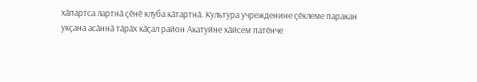хӑпартса лартнӑ ҫӗнӗ клуба кӑтартнӑ. Культура учрежденине ҫӗклеме паракан укҫана асӑннӑ тӑрӑх кӑҫал район Акатуйне хӑйсем патӗнче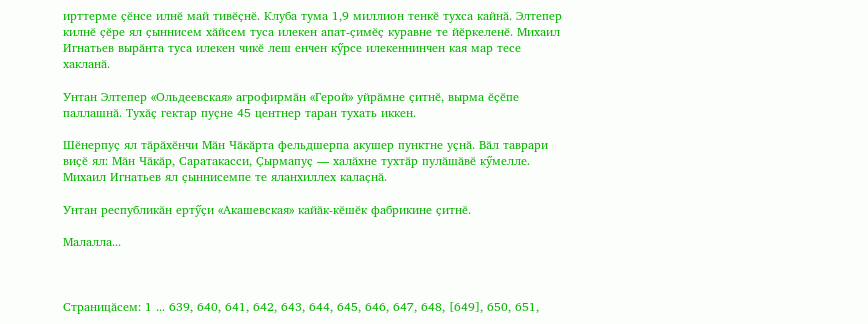ирттерме ҫӗнсе илнӗ май тивӗҫнӗ. Клуба тума 1,9 миллион тенкӗ тухса кайнӑ. Элтепер килнӗ ҫӗре ял ҫыннисем хӑйсем туса илекен апат-ҫимӗҫ куравне те йӗркеленӗ. Михаил Игнатьев вырӑнта туса илекен чикӗ леш енчен кӳрсе илекеннинчен кая мар тесе хакланӑ.

Унтан Элтепер «Ольдеевская» агрофирмӑн «Герой» уйрӑмне ҫитнӗ, вырма ӗҫӗпе паллашнӑ. Тухӑҫ гектар пуҫне 45 центнер таран тухать иккен.

Шӗнерпуҫ ял тӑрӑхӗнчи Мӑн Чӑкӑрта фельдшерпа акушер пунктне уҫнӑ. Вӑл таврари виҫӗ ял: Мӑн Чӑкӑр, Саратакасси, Ҫырмапуҫ — халӑхне тухтӑр пулӑшӑвӗ кӳмелле. Михаил Игнатьев ял ҫыннисемпе те яланхиллех калаҫнӑ.

Унтан республикӑн ертӳҫи «Акашевская» кайӑк-кӗшӗк фабрикине ҫитнӗ.

Малалла...



Страницӑсем: 1 ... 639, 640, 641, 642, 643, 644, 645, 646, 647, 648, [649], 650, 651,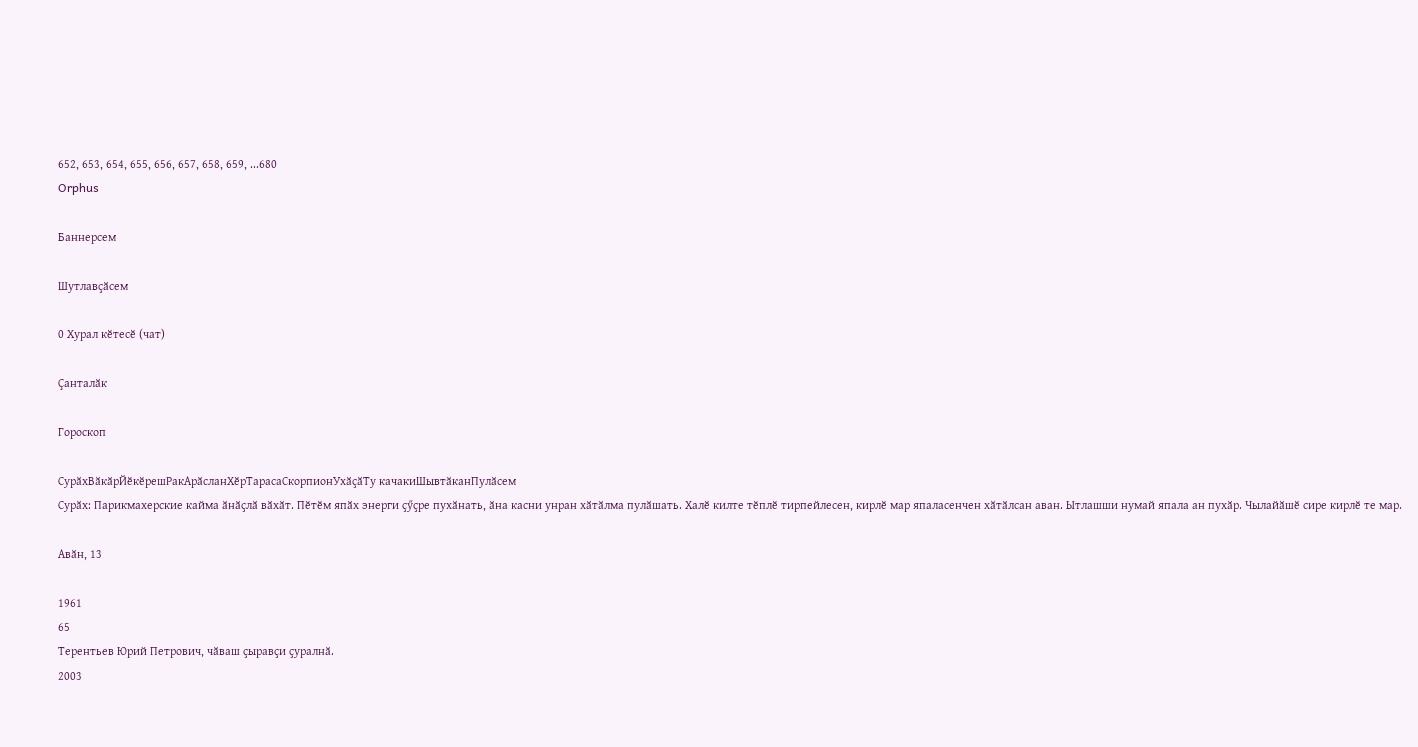652, 653, 654, 655, 656, 657, 658, 659, ...680
Orphus

Баннерсем

Шутлавҫӑсем

0 Хурал кӗтесӗ (чат)

Ҫанталӑк

Гороскоп

СурӑхВӑкӑрЙӗкӗрешРакАрӑсланХӗрТарасаСкорпионУхӑҫӑТу качакиШывтӑканПулӑсем
Сурӑх: Парикмахерские кайма ӑнӑҫлӑ вӑхӑт. Пӗтӗм япӑх энерги ҫӳҫре пухӑнать, ӑна касни унран хӑтӑлма пулӑшать. Халӗ килте тӗплӗ тирпейлесен, кирлӗ мар япаласенчен хӑтӑлсан аван. Ытлашши нумай япала ан пухӑр. Чылайӑшӗ сире кирлӗ те мар.

Авӑн, 13

1961
65
Терентьев Юрий Петрович, чӑваш ҫыравҫи ҫуралнӑ.
2003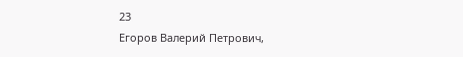23
Егоров Валерий Петрович,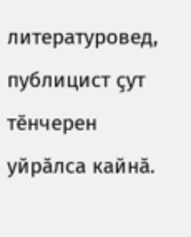литературовед, публицист ҫут тӗнчерен уйрӑлса кайнӑ.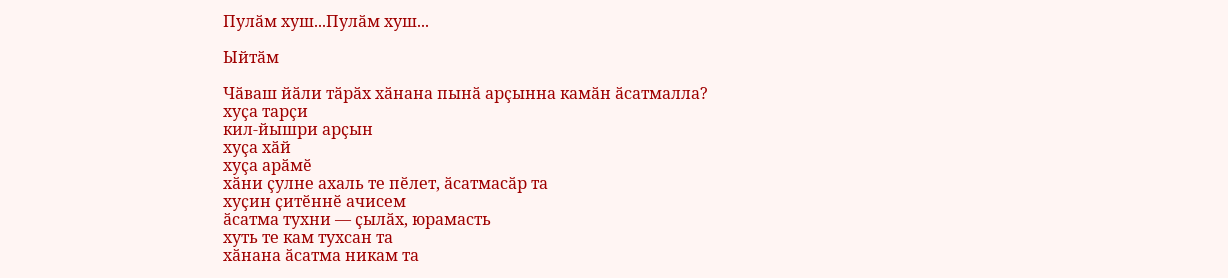Пулӑм хуш...Пулӑм хуш...

Ыйтӑм

Чӑваш йӑли тӑрӑх хӑнана пынӑ арҫынна камӑн ӑсатмалла?
хуҫа тарҫи
кил-йышри арҫын
хуҫа хӑй
хуҫа арӑмӗ
хӑни ҫулне ахаль те пӗлет, ӑсатмасӑр та
хуҫин ҫитӗннӗ ачисем
ӑсатма тухни — ҫылӑх, юрамасть
хуть те кам тухсан та
хӑнана ӑсатма никам та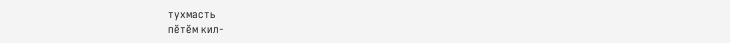тухмасть
пӗтӗм кил-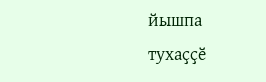йышпа тухаҫҫӗ